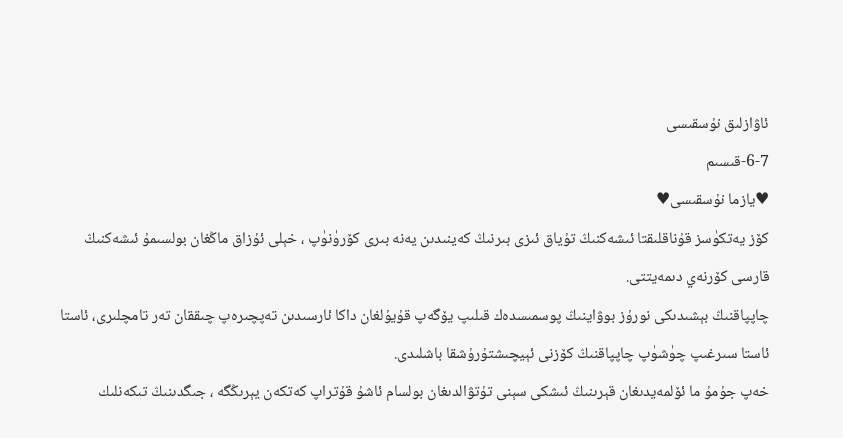ئاۋازلىق نۇسقىسى
6-7-قىسىم
♥يازما نۇسقىسى♥
كۆز يەتكۈسز قۇناقلىقتا ئىشەكنىڭ تۇياق ئىزى بىرنىڭ كەينىدىن يەنە بىرى كۆرۈنۈپ ، خېلى ئۇزاق ماڭغان بولسىمۇ ئىشەكنىڭ قارسى كۆرنەي دىمەيتتى.
چاپپاقنىڭ بېشىدىكى نورۇز بوۋاينىڭ پوسمىسدەك قىلىپ يۆگەپ قۇيۇلغان داكا ئارسىدىن تەپچىرەپ چىققان تەر تامچلىرى، ئاستا ئاستا سىرغىپ چۈشۈپ چاپپاقنىڭ كۆزنى ئېيچىشتۇرۇشقا باشلىدى.
خەپ جۇمۇ ما ئۆلمەيدىغان قېرىنىڭ ئىشكى سېنى تۇتۋالدىغان بولسام ئاشۇ قۇتراپ كەتكەن يېرىڭگە ، جىگدىنىڭ تىكەنلىك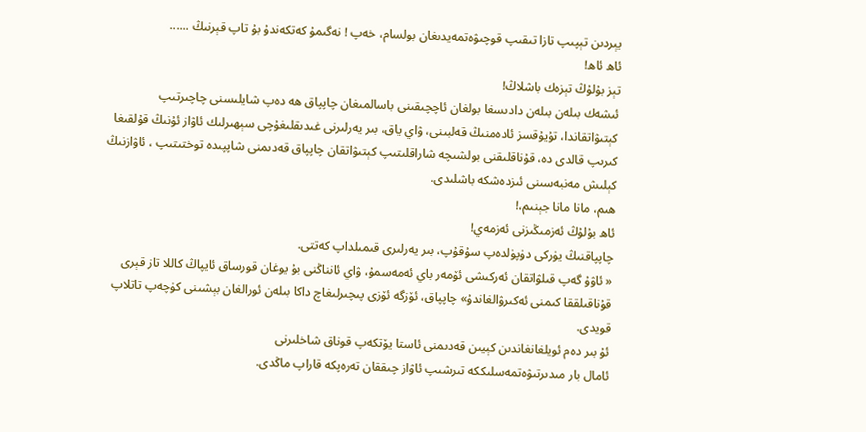يېردىن تېپىپ تازا تىقىپ قوچىۋەتمەيدىغان بولسام، خەپ ! نەگىمۇ كەتكەندۇ بۇ تاپ قېرنىڭ ......
ئاھ ئاھ!
تېز بۇلۇڭ تېزەك باشلاڭ!
ئىشەك بىلەن بىلەن دادىسغا بولغان ئاچچىقىنى باسالمىغان چاپپاق ھە دەپ شايلىسنى چاچىرتىپ كېتىۋاتقاندا، تۇيۇقسز ئادەمنىڭ قەلبىنى، ۋاي ياق، بىر يەرلىرنى غىدىقلىغۇچى سېھىرلىك ئاۋاز ئۇنىڭ قۇلقىغا كىرىپ قالدى دە، قۇناقلىقنى بولشىچە شاراقلىتىپ كېتىۋاتقان چاپپاق قەدىمنى شاپپىدە توختىتىپ ، ئاۋازنىڭ كېلىش مەنبەسىنى ئىزدەشكە باشلىدى.
ھىم، مانا مانا جېنىم،!
ئاھ بۇلۇڭ ئەزمىڭىزنى ئەزمەي!
چاپپاقنىڭ يۈركى دۈپۈلدەپ سۇقۇپ، بىر يەرلىرى قىمىلداپ كەتتى.
« ئاۋۇ گەپ قىلۋاتقان ئەركىشى ئۆمەر باي ئەمەسمۇ، ۋاي ئانناڭنى بۇ يوغان قورساق ئايپاڭ كاللا تاز قېرى قۇناقىلققا كىمنى ئەكىرۋالغاندۇ» چاپپاق، ئۆزگە ئۆزى پىچىرلىغاچ داكا بىلەن ئورالغان بېشىنى كۈچەپ تاتلاپ قويدى.
ئۇ بىر دەم ئويلغانغاندىن كېيىن قەدىمنى ئاستا يۆتكەپ قوناق شاخلىرنى
ئامال بار مىدىرتىۋەتمەسلىككە تىرشىپ ئاۋاز چىققان تەرەپكە قاراپ ماڭدى.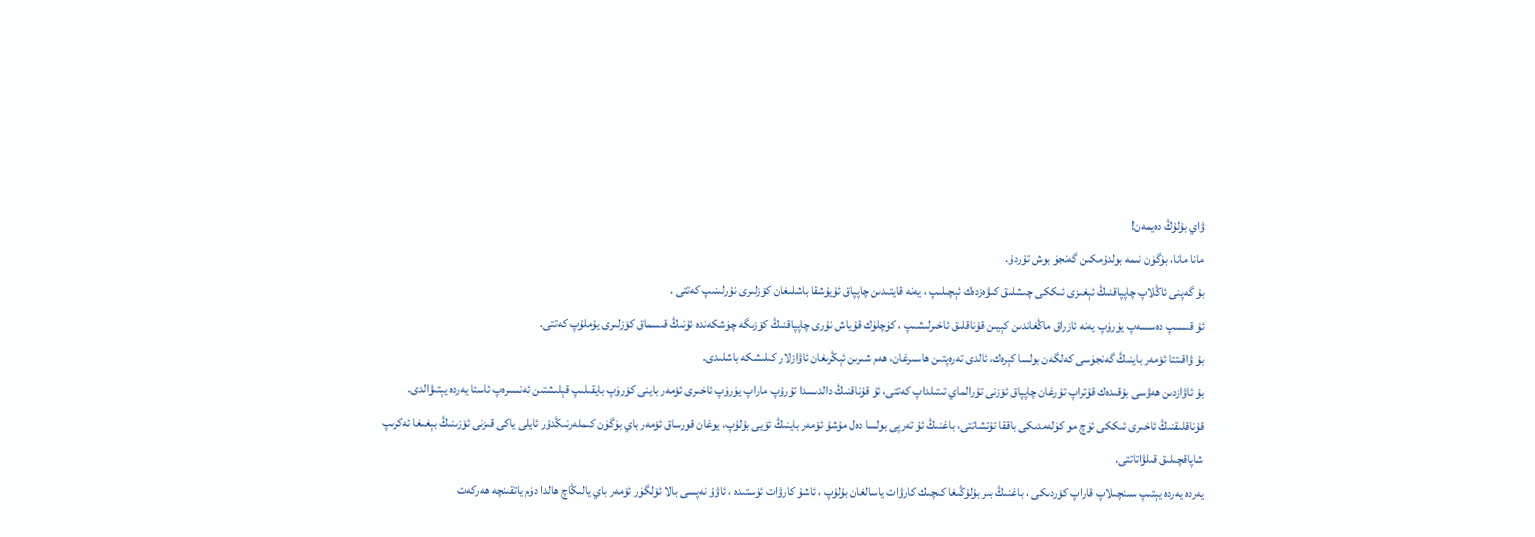ۋاي بۇلۇڭ دەيمەن!
مانا مانا، بۈگۈن نىمە بولدۇمكىن گەنجۈ بوش تۇردۇ.
بۇ گەپنى ئاڭلاپ چاپپاقنىڭ ئېغىزى ئىككى چىشلىق كىۋەزدەك ئېچىلىپ ، يەنە قايتىدىن چاپپاق ئۇيۇشقا باشلىغان كۆزلىرى نۇرلىنىپ كەتتى .
ئۇ قىسىپ دەسسەپ يۈرۈپ يەنە ئازراق ماڭغاندىن كېيىن قۇناقلىق ئاخىرلىشىپ ، كۈچلۈك قۇياش نۇرى چاپپاقنىڭ كۆزىگە چۈشكەندە ئۇنىڭ قىسماق كۆزلىرى يۇملۇپ كەتتى.
بۇ ۋاقىتتا ئۆمەر باينىڭ گەنجۈسى كەلگەن بولسا كېرەك، ئالدى تەرەپتىن ھاسىرغان، ھەم شىرىن ئېڭرىغان ئاۋازلار كىلىشكە باشلىدى.
بۇ ئاۋازدىن ھەۋسى بۇقىدەك قۇتراپ تۇرغان چاپپاق ئۆزنى تۇرالماي تىتىلداپ كەتتى، ئۇ قۇناقنىڭ دالدىسدا تۇرۇپ ماراپ يۈرۈپ ئاخىرى ئۆمەر باينى كۆرۈپ بايقىلىپ قېلىشتىن ئەنسىرەپ ئاستا يەردە يېتىۋالدى.
قۇناقلىقنىڭ ئاخىرى ئىككى ئۈچ مو كۈلەمدىكى باققا تۇتشاتتى، باغنىڭ ئۇ تەرپى بولسا دەل مۇشۇ ئۆمەر باينىڭ ئۆيى بۇلۇپ، يوغان قورساق ئۆمەر باي بۈگۈن كىملەرنىڭدۇر ئايلى ياكى قىزنى ئۆزىنىڭ بېغىغا ئەكرىپ شاپاقچىلىق قىلۋاتاتتى.
يەردە يەردە يېتىپ سىنچىلاپ قاراپ كۆردىكى ، باغنىڭ بىر بۇلۇڭىغا كىچىك كارۋات ياسالغان بۇلۇپ ، ئاشۇ كارۋات ئۈستىدە ، ئاۋۇ نەپسى بالا ئۆلگۈر ئۆمەر باي يالىڭاچ ھالدا دۈم ياتقىنچە ھەركەت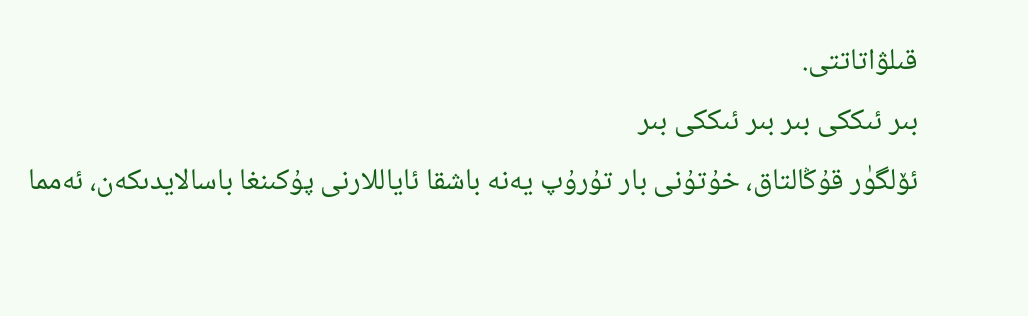قىلۋاتاتتى.
بىر ئىككى بىر بىر ئىككى بىر
ئۆلگۈر قۇڭالتاق، خۇتۇنى بار تۇرۇپ يەنە باشقا ئاياللارنى پۇكىنغا باسالايدىكەن، ئەمما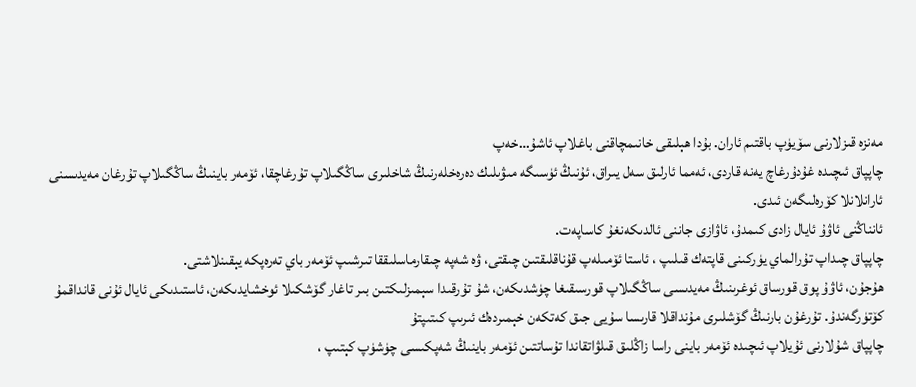مەنزە قىزلارنى سۆيۈپ باقتىم ئاران. بۇدا ھېلىقى خانىمچاقنى باغلاپ ئاشۇ…خەپ
چاپپاق ئىچىدە غۇدۇرغاچ يەنە قاردى، ئەمما ئارلىق سەل يىراق، ئۇنىڭ ئۈسىگە مىۋىلىك دەرەخلەرنىڭ شاخلىرى ساڭگىلاپ تۇرغاچقا، ئۆمەر باينىڭ ساڭگىلاپ تۇرغان مەيدىسنى ئارانلانلا كۆرەلىگەن ئىدى.
ئانناڭنى ئاۋۇ ئايال زادى كىمدۇ، ئاۋازى جاننى ئالدىكەنغۇ كاساپەت.
چاپپاق چىداپ تۇرالماي يۈركىنى قاپتەك قىلىپ ، ئاستا ئۆمىلەپ قۇناقلىقتىن چىقتى، ۋە شەپە چىقارماسلىققا تىرشىپ ئۆمەر باي تەرەپكە يېقىنلاشتى.
ھۇجۇن، ئاۋۇ پوق قورساق ئوغرىنىڭ مەيدىسى ساڭگىلاپ قورسىقىغا چۈشدىكەن، شۇ تۇرقىدا سېمىزلىكتىن بىر تاغار گۆشكىلا ئوخشايدىكەن، ئاستىدىكى ئايال ئۇنى قانداقمۇ كۆتۈرگەندۇ. تۇرغۇن بارنىڭ گۆشلىرى مۇنداقلا قارىسا سۇيى جىق كەتكەن خېمىردەك ئىرىپ كىتىپتۇ
چاپپاق شۇلارنى ئۇيلاپ ئىچىدە ئۆمەر باينى راسا زاڭلىق قىلۋاتقاندا تۇساتتىن ئۆمەر باينىڭ شەپكىسى چۈشۈپ كېتىپ ،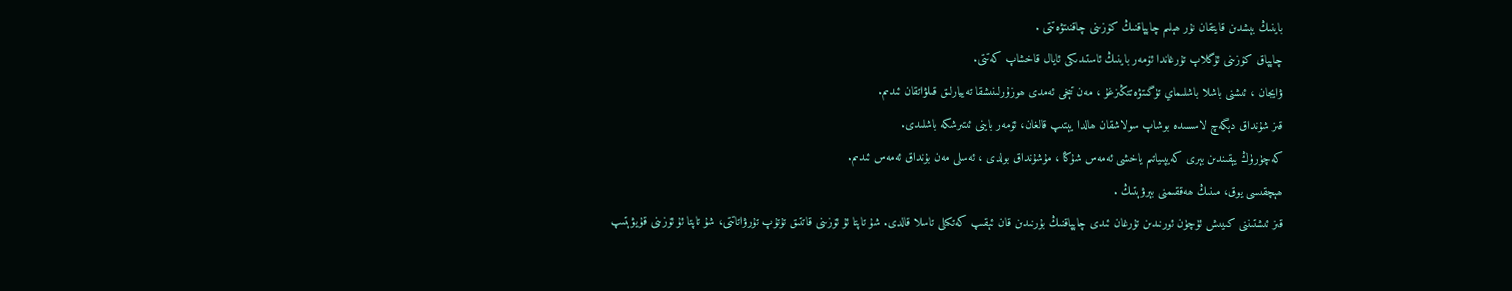باينىڭ بېشدىن قايتقان نۇر ھېلىم چاپپاقنىڭ كۆزىنى چاقنىتۋەتتى .
چاپپاق كۆزىنى ئۇگلاپ تۇرغاندا ئۆمەر باينىڭ ئاستىدىكى ئايال قاخشاپ كەتتى.
ۋايجان ، ئىشنى باشلا باشلىماي تۈگىتۋەتتڭىزغۇ ، مەن تېخى ئەمدى ھوزۇرلىنىشقا تەييارلىق قىلۋاتقان ئىدىم.
قىز شۇنداق دېگەچ لاسسىدە بوشاپ سولاشقان ھالدا يېتىپ قالغان، ئۆمەر باينى ئىتىرشكە باشلىدى.
كەچۈرۈڭ يېقىندىن بېرى كەيپىياتىم ياخشى ئەمەس شۇڭا ، مۇشۇنداق بولدى ، ئەسلى مەن بۇنداق ئەمەس ئىدىم.
ھېچقىسى يوق، مىنىڭ ھەققىمنى بېرۋېتىڭ .
قىز ئىشتىننى كىيىش ئۈچۈن ئورنىدىن تۇرغان ئىدى چاپپاقنىڭ بۇرنىدىن قان ئېقىپ كەتكىلى تاسلا قالدى. شۇ تاپتا ئۇ ئۆزىنى قاتتىق تۇتۇپ تۇرۋاتاتتى، شۇ تاپتا ئۇ ئۆزىنى قۇيۋېتىپ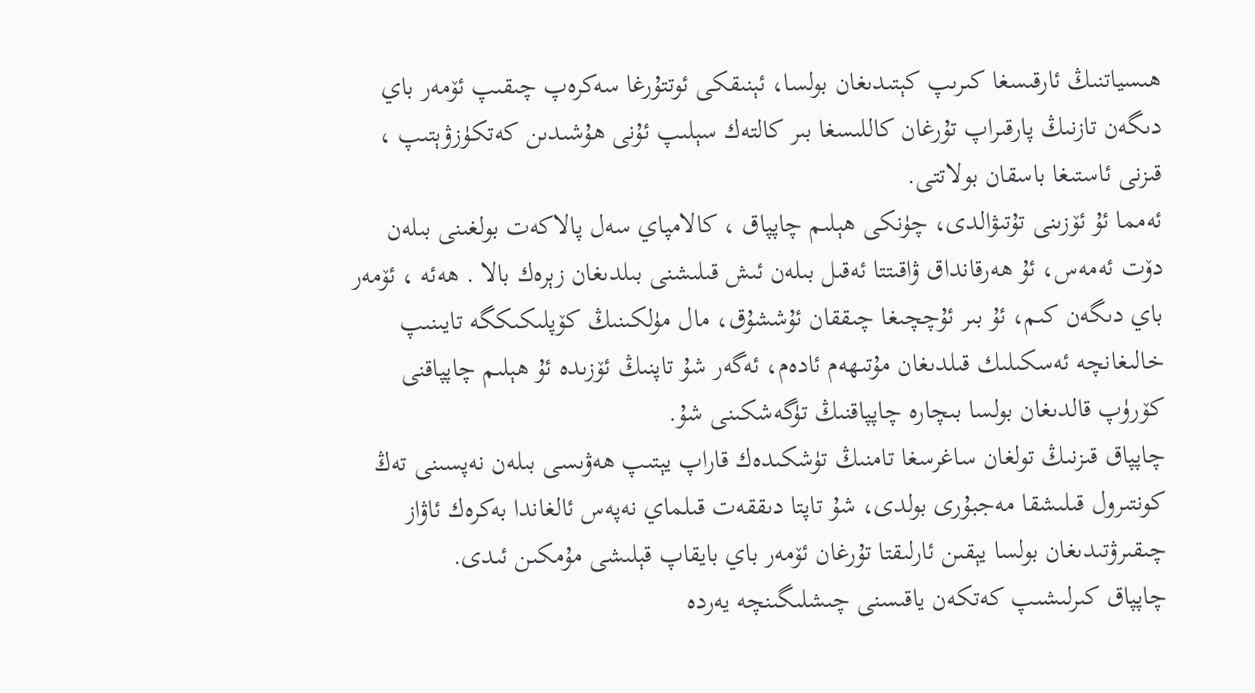ھىسياتنىڭ ئارقىسغا كىرىپ كېتىدىغان بولسا، ئېنىقكى ئوتتۇرغا سەكرەپ چىقىپ ئۆمەر باي دىگەن تازنىڭ پارقىراپ تۇرغان كاللىسغا بىر كالتەك سېلىپ ئۇنى ھۇشىدىن كەتكۈزۋېتىپ ، قىزنى ئاستىغا باسقان بولاتتى.
ئەمما ئۇ ئۆزىنى تۇتىۋالدى، چۈنكى ھېلىم چاپپاق ، كالامپاي سەل پالاكەت بولغىنى بىلەن دۆت ئەمەس، ئۇ ھەرقانداق ۋاقىتتا ئەقىل بىلەن ئىش قىلىشنى بىلدىغان زېرەك بالا . ھەئە ، ئۆمەر باي دىگەن كىم، ئۇ بىر ئۇچچىغا چىققان ئۇششۇق، مال مۈلكىنىڭ كۆپلىكىكگە تايىنىپ خالىغانچە ئەسكىلىك قىلدىغان مۇتىھەم ئادەم، ئەگەر شۇ تاپنىڭ ئۆزىدە ئۇ ھېلىم چاپپاقنى كۆرۈپ قالدىغان بولسا بىچارە چاپپاقنىڭ تۈگەشكىنى شۇ.
چاپپاق قىزنىڭ تولغان ساغرسغا تامنىڭ تۈشكىدەك قاراپ يېتىپ ھەۋىسى بىلەن نەپسىنى تەڭ كونتىرول قىلىشقا مەجبۇرى بولدى، شۇ تاپتا دىققەت قىلماي نەپەس ئالغاندا بەكرەك ئاۋاز چىقىرۋتىدىغان بولسا يېقىن ئارلىقتا تۇرغان ئۆمەر باي بايقاپ قېلىشى مۇمكىن ئىدى.
چاپپاق كىرلىشىپ كەتكەن ياقىسنى چىشلىگىنچە يەردە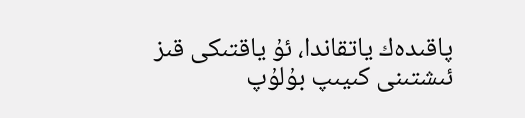پاقىدەك ياتقاندا، ئۇ ياقتىكى قىز ئىشتىنى كىيىپ بۇلۇپ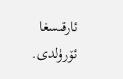ئارقىسغا ئۆرۈلدى.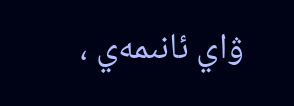ۋاي ئانىمەي ،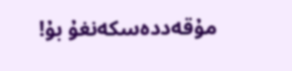مۇقەددەسكەنغۇ بۇ!